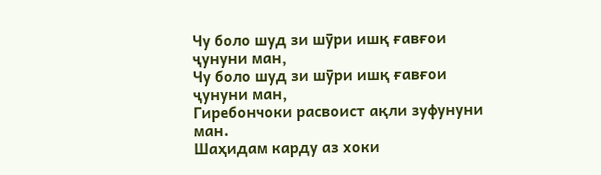Чу боло шуд зи шӯри ишқ ғавғои ҷунуни ман,
Чу боло шуд зи шӯри ишқ ғавғои ҷунуни ман,
Гиребончоки расвоист ақли зуфунуни ман.
Шаҳидам карду аз хоки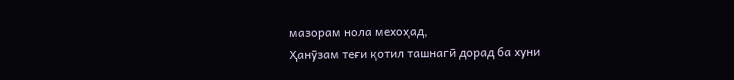мазорам нола мехоҳад,
Ҳанӯзам теғи қотил ташнагӣ дорад ба хуни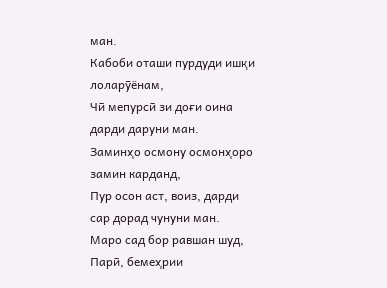ман.
Кабоби оташи пурдуди ишқи лоларӯёнам,
Чӣ мепурсӣ зи доғи оина дарди даруни ман.
Заминҳо осмону осмонҳоро замин карданд,
Пур осон аст, воиз, дарди сар дорад чунуни ман.
Маро сад бор равшан шуд, Парӣ, бемеҳрии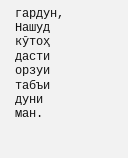гардун,
Нашуд кӯтоҳ дасти орзуи табъи дуни ман.